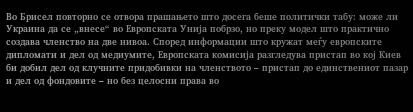Во Брисел повторно се отвора прашањето што досега беше политички табу: може ли Украина да се „внесе“ во Европската Унија побрзо, но преку модел што практично создава членство на две нивоа. Според информации што кружат меѓу европските дипломати и дел од медиумите, Европската комисија разгледува пристап во кој Киев би добил дел од клучните придобивки на членството – пристап до единствениот пазар и дел од фондовите – но без целосни права во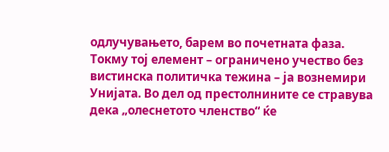одлучувањето, барем во почетната фаза.
Токму тој елемент – ограничено учество без вистинска политичка тежина – ја вознемири Унијата. Во дел од престолнините се стравува дека „олеснетото членство“ ќе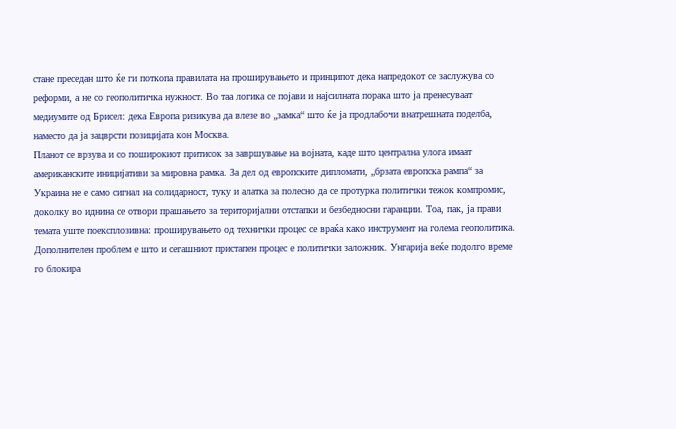стане преседан што ќе ги поткопа правилата на проширувањето и принципот дека напредокот се заслужува со реформи, а не со геополитичка нужност. Во таа логика се појави и најсилната порака што ја пренесуваат медиумите од Брисел: дека Европа ризикува да влезе во „замка“ што ќе ја продлабочи внатрешната поделба, наместо да ја зацврсти позицијата кон Москва.
Планот се врзува и со поширокиот притисок за завршување на војната, каде што централна улога имаат американските иницијативи за мировна рамка. За дел од европските дипломати, „брзата европска рампа“ за Украина не е само сигнал на солидарност, туку и алатка за полесно да се протурка политички тежок компромис, доколку во иднина се отвори прашањето за територијални отстапки и безбедносни гаранции. Тоа, пак, ја прави темата уште поексплозивна: проширувањето од технички процес се враќа како инструмент на голема геополитика.
Дополнителен проблем е што и сегашниот пристапен процес е политички заложник. Унгарија веќе подолго време го блокира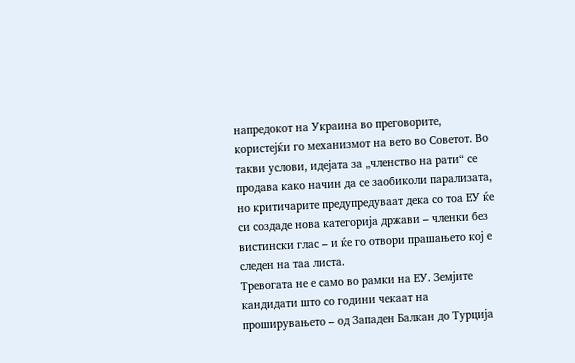напредокот на Украина во преговорите, користејќи го механизмот на вето во Советот. Во такви услови, идејата за „членство на рати“ се продава како начин да се заобиколи парализата, но критичарите предупредуваат дека со тоа ЕУ ќе си создаде нова категорија држави – членки без вистински глас – и ќе го отвори прашањето кој е следен на таа листа.
Тревогата не е само во рамки на ЕУ. Земјите кандидати што со години чекаат на проширувањето – од Западен Балкан до Турција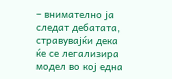– внимателно ја следат дебатата, стравувајќи дека ќе се легализира модел во кој една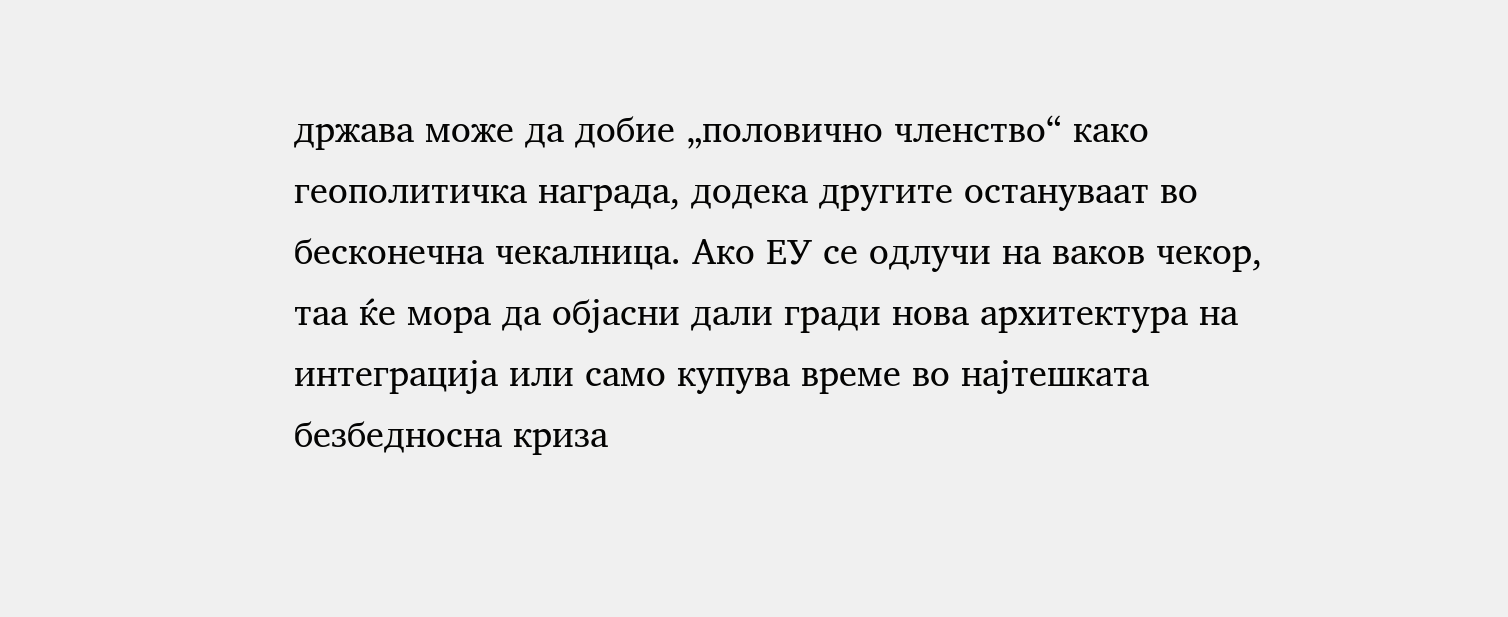држава може да добие „половично членство“ како геополитичка награда, додека другите остануваат во бесконечна чекалница. Ако ЕУ се одлучи на ваков чекор, таа ќе мора да објасни дали гради нова архитектура на интеграција или само купува време во најтешката безбедносна криза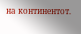на континентот.